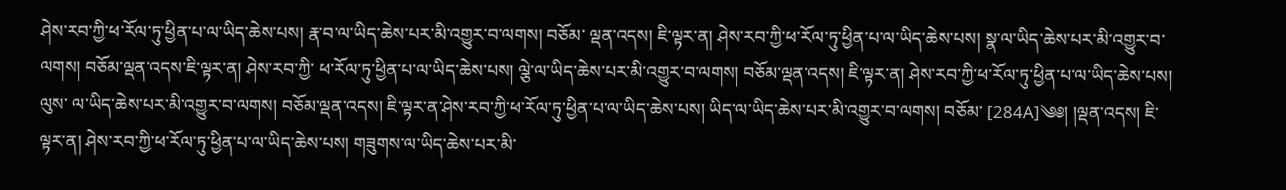ཤེས་རབ་ཀྱི་ཕ་རོལ་ཏུ་ཕྱིན་པ་ལ་ཡིད་ཆེས་པས། རྣ་བ་ལ་ཡིད་ཆེས་པར་མི་འགྱུར་བ་ལགས། བཅོམ་ ལྡན་འདས། ཇི་ལྟར་ན། ཤེས་རབ་ཀྱི་ཕ་རོལ་ཏུ་ཕྱིན་པ་ལ་ཡིད་ཆེས་པས། སྣ་ལ་ཡིད་ཆེས་པར་མི་འགྱུར་བ་ལགས། བཅོམ་ལྡན་འདས་ཇི་ལྟར་ན། ཤེས་རབ་ཀྱི་ ཕ་རོལ་ཏུ་ཕྱིན་པ་ལ་ཡིད་ཆེས་པས། ལྕེ་ལ་ཡིད་ཆེས་པར་མི་འགྱུར་བ་ལགས། བཅོམ་ལྡན་འདས། ཇི་ལྟར་ན། ཤེས་རབ་ཀྱི་ཕ་རོལ་ཏུ་ཕྱིན་པ་ལ་ཡིད་ཆེས་པས། ལུས་ ལ་ཡིད་ཆེས་པར་མི་འགྱུར་བ་ལགས། བཅོམ་ལྡན་འདས། ཇི་ལྟར་ན་ཤེས་རབ་ཀྱི་ཕ་རོལ་ཏུ་ཕྱིན་པ་ལ་ཡིད་ཆེས་པས། ཡིད་ལ་ཡིད་ཆེས་པར་མི་འགྱུར་བ་ལགས། བཅོམ་ [284A]༄༅། །ལྡན་འདས། ཇི་ལྟར་ན། ཤེས་རབ་ཀྱི་ཕ་རོལ་ཏུ་ཕྱིན་པ་ལ་ཡིད་ཆེས་པས། གཟུགས་ལ་ཡིད་ཆེས་པར་མི་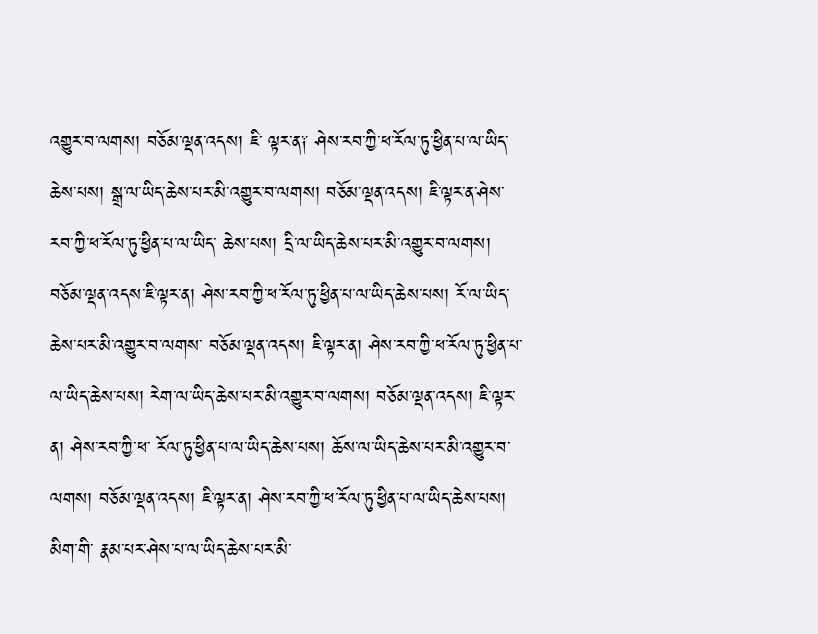འགྱུར་བ་ལགས། བཅོམ་ལྡན་འདས། ཇི་ ལྟར་ན༑ ཤེས་རབ་ཀྱི་ཕ་རོལ་ཏུ་ཕྱིན་པ་ལ་ཡིད་ཆེས་པས། སྒྲ་ལ་ཡིད་ཆེས་པར་མི་འགྱུར་བ་ལགས། བཅོམ་ལྡན་འདས། ཇི་ལྟར་ན་ཤེས་རབ་ཀྱི་ཕ་རོལ་ཏུ་ཕྱིན་པ་ལ་ཡིད་ ཆེས་པས། དྲི་ལ་ཡིད་ཆེས་པར་མི་འགྱུར་བ་ལགས། བཅོམ་ལྡན་འདས་ཇི་ལྟར་ན། ཤེས་རབ་ཀྱི་ཕ་རོལ་ཏུ་ཕྱིན་པ་ལ་ཡིད་ཆེས་པས། རོ་ལ་ཡིད་ཆེས་པར་མི་འགྱུར་བ་ལགས་ བཅོམ་ལྡན་འདས། ཇི་ལྟར་ན། ཤེས་རབ་ཀྱི་ཕ་རོལ་ཏུ་ཕྱིན་པ་ལ་ཡིད་ཆེས་པས། རེག་ལ་ཡིད་ཆེས་པར་མི་འགྱུར་བ་ལགས། བཅོམ་ལྡན་འདས། ཇི་ལྟར་ན། ཤེས་རབ་ཀྱི་ཕ་ རོལ་ཏུ་ཕྱིན་པ་ལ་ཡིད་ཆེས་པས། ཆོས་ལ་ཡིད་ཆེས་པར་མི་འགྱུར་བ་ལགས། བཅོམ་ལྡན་འདས། ཇི་ལྟར་ན། ཤེས་རབ་ཀྱི་ཕ་རོལ་ཏུ་ཕྱིན་པ་ལ་ཡིད་ཆེས་པས། མིག་གི་ རྣམ་པར་ཤེས་པ་ལ་ཡིད་ཆེས་པར་མི་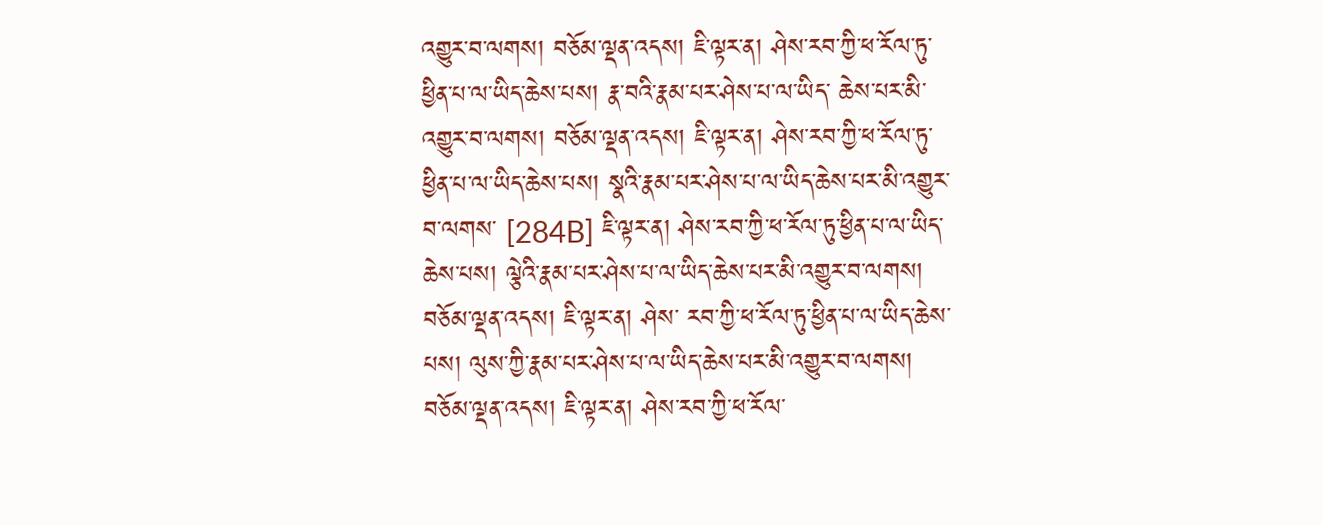འགྱུར་བ་ལགས། བཅོམ་ལྡན་འདས། ཇི་ལྟར་ན། ཤེས་རབ་ཀྱི་ཕ་རོལ་ཏུ་ཕྱིན་པ་ལ་ཡིད་ཆེས་པས། རྣ་བའི་རྣམ་པར་ཤེས་པ་ལ་ཡིད་ ཆེས་པར་མི་འགྱུར་བ་ལགས། བཅོམ་ལྡན་འདས། ཇི་ལྟར་ན། ཤེས་རབ་ཀྱི་ཕ་རོལ་ཏུ་ཕྱིན་པ་ལ་ཡིད་ཆེས་པས། སྣའི་རྣམ་པར་ཤེས་པ་ལ་ཡིད་ཆེས་པར་མི་འགྱུར་བ་ལགས་ [284B] ཇི་ལྟར་ན། ཤེས་རབ་ཀྱི་ཕ་རོལ་ཏུ་ཕྱིན་པ་ལ་ཡིད་ཆེས་པས། ལྕེའི་རྣམ་པར་ཤེས་པ་ལ་ཡིད་ཆེས་པར་མི་འགྱུར་བ་ལགས། བཅོམ་ལྡན་འདས། ཇི་ལྟར་ན། ཤེས་ རབ་ཀྱི་ཕ་རོལ་ཏུ་ཕྱིན་པ་ལ་ཡིད་ཆེས་པས། ལུས་ཀྱི་རྣམ་པར་ཤེས་པ་ལ་ཡིད་ཆེས་པར་མི་འགྱུར་བ་ལགས། བཅོམ་ལྡན་འདས། ཇི་ལྟར་ན། ཤེས་རབ་ཀྱི་ཕ་རོལ་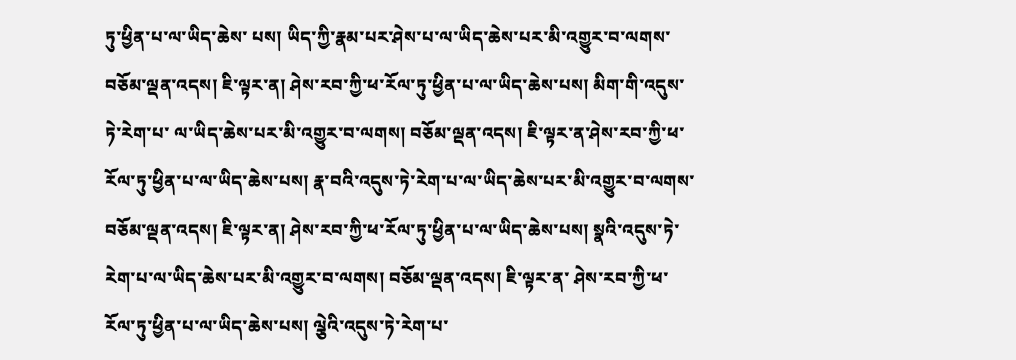ཏུ་ཕྱིན་པ་ལ་ཡིད་ཆེས་ པས། ཡིད་ཀྱི་རྣམ་པར་ཤེས་པ་ལ་ཡིད་ཆེས་པར་མི་འགྱུར་བ་ལགས་བཅོམ་ལྡན་འདས། ཇི་ལྟར་ན། ཤེས་རབ་ཀྱི་ཕ་རོལ་ཏུ་ཕྱིན་པ་ལ་ཡིད་ཆེས་པས། མིག་གི་འདུས་ཏེ་རེག་པ་ ལ་ཡིད་ཆེས་པར་མི་འགྱུར་བ་ལགས། བཅོམ་ལྡན་འདས། ཇི་ལྟར་ན་ཤེས་རབ་ཀྱི་ཕ་རོལ་ཏུ་ཕྱིན་པ་ལ་ཡིད་ཆེས་པས། རྣ་བའི་འདུས་ཏེ་རེག་པ་ལ་ཡིད་ཆེས་པར་མི་འགྱུར་བ་ལགས་ བཅོམ་ལྡན་འདས། ཇི་ལྟར་ན། ཤེས་རབ་ཀྱི་ཕ་རོལ་ཏུ་ཕྱིན་པ་ལ་ཡིད་ཆེས་པས། སྣའི་འདུས་ཏེ་རེག་པ་ལ་ཡིད་ཆེས་པར་མི་འགྱུར་བ་ལགས། བཅོམ་ལྡན་འདས། ཇི་ལྟར་ན་ ཤེས་རབ་ཀྱི་ཕ་རོལ་ཏུ་ཕྱིན་པ་ལ་ཡིད་ཆེས་པས། ལྕེའི་འདུས་ཏེ་རེག་པ་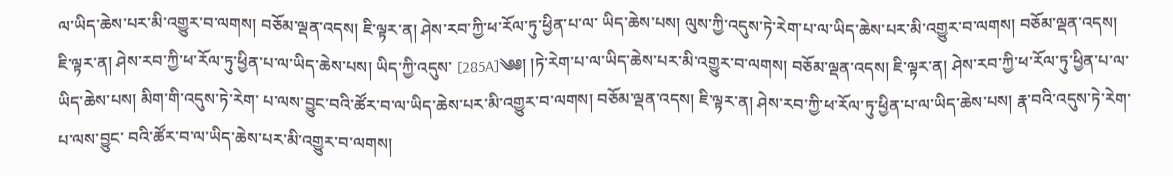ལ་ཡིད་ཆེས་པར་མི་འགྱུར་བ་ལགས། བཅོམ་ལྡན་འདས། ཇི་ལྟར་ན། ཤེས་རབ་ཀྱི་ཕ་རོལ་ཏུ་ཕྱིན་པ་ལ་ ཡིད་ཆེས་པས། ལུས་ཀྱི་འདུས་ཏེ་རེག་པ་ལ་ཡིད་ཆེས་པར་མི་འགྱུར་བ་ལགས། བཅོམ་ལྡན་འདས། ཇི་ལྟར་ན། ཤེས་རབ་ཀྱི་ཕ་རོལ་ཏུ་ཕྱིན་པ་ལ་ཡིད་ཆེས་པས། ཡིད་ཀྱི་འདུས་ [285A]༄༅། །ཏེ་རེག་པ་ལ་ཡིད་ཆེས་པར་མི་འགྱུར་བ་ལགས། བཅོམ་ལྡན་འདས། ཇི་ལྟར་ན། ཤེས་རབ་ཀྱི་ཕ་རོལ་ཏུ་ཕྱིན་པ་ལ་ཡིད་ཆེས་པས། མིག་གི་འདུས་ཏེ་རེག་ པ་ལས་བྱུང་བའི་ཚོར་བ་ལ་ཡིད་ཆེས་པར་མི་འགྱུར་བ་ལགས། བཅོམ་ལྡན་འདས། ཇི་ལྟར་ན། ཤེས་རབ་ཀྱི་ཕ་རོལ་ཏུ་ཕྱིན་པ་ལ་ཡིད་ཆེས་པས། རྣ་བའི་འདུས་ཏེ་རེག་པ་ལས་བྱུང་ བའི་ཚོར་བ་ལ་ཡིད་ཆེས་པར་མི་འགྱུར་བ་ལགས།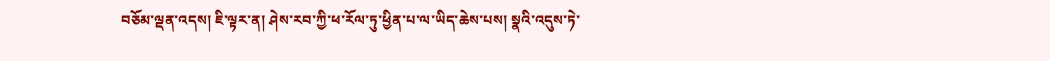བཅོམ་ལྡན་འདས། ཇི་ལྟར་ན། ཤེས་རབ་ཀྱི་ཕ་རོལ་ཏུ་ཕྱིན་པ་ལ་ཡིད་ཆེས་པས། སྣའི་འདུས་ཏེ་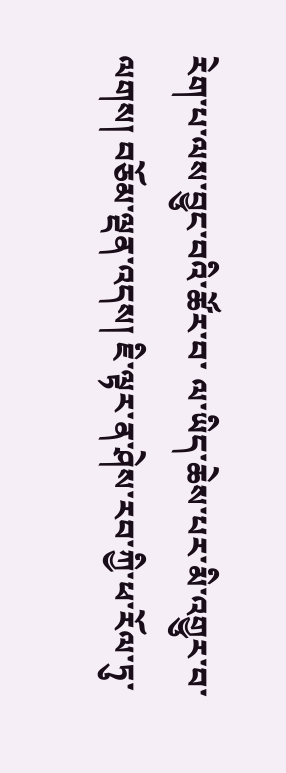རེག་པ་ལས་བྱུང་བའི་ཚོར་བ་ ལ་ཡིད་ཆེས་པར་མི་འགྱུར་བ་ལགས། བཅོམ་ལྡན་འདས། ཇི་ལྟར་ན་ཤེས་རབ་ཀྱི་ཕ་རོལ་ཏུ་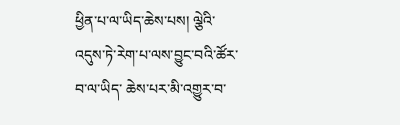ཕྱིན་པ་ལ་ཡིད་ཆེས་པས། ལྕེའི་འདུས་ཏེ་རེག་པ་ལས་བྱུང་བའི་ཚོར་བ་ལ་ཡིད་ ཆེས་པར་མི་འགྱུར་བ་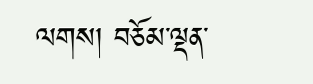ལགས། བཅོམ་ལྡན་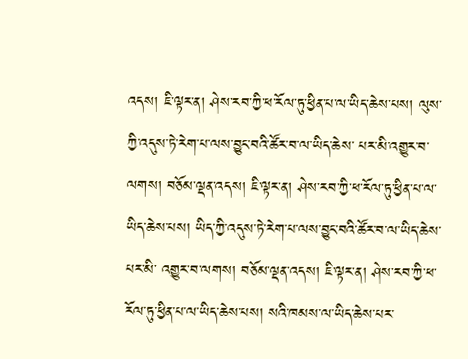འདས། ཇི་ལྟར་ན། ཤེས་རབ་ཀྱི་ཕ་རོལ་ཏུ་ཕྱིན་པ་ལ་ཡིད་ཆེས་པས། ལུས་ཀྱི་འདུས་ཏེ་རེག་པ་ལས་བྱུང་བའི་ཚོར་བ་ལ་ཡིད་ཆེས་ པར་མི་འགྱུར་བ་ལགས། བཅོམ་ལྡན་འདས། ཇི་ལྟར་ན། ཤེས་རབ་ཀྱི་ཕ་རོལ་ཏུ་ཕྱིན་པ་ལ་ཡིད་ཆེས་པས། ཡིད་ཀྱི་འདུས་ཏེ་རེག་པ་ལས་བྱུང་བའི་ཚོར་བ་ལ་ཡིད་ཆེས་པར་མི་ འགྱུར་བ་ལགས། བཅོམ་ལྡན་འདས། ཇི་ལྟར་ན། ཤེས་རབ་ཀྱི་ཕ་རོལ་ཏུ་ཕྱིན་པ་ལ་ཡིད་ཆེས་པས། སའི་ཁམས་ལ་ཡིད་ཆེས་པར་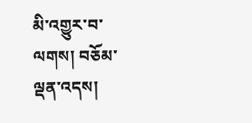མི་འགྱུར་བ་ལགས། བཅོམ་ལྡན་འདས།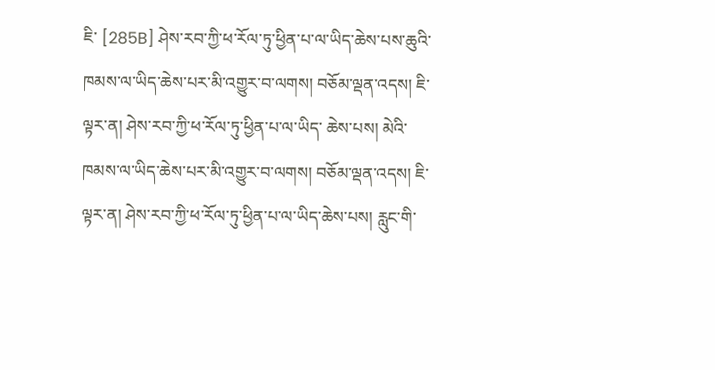ཇི་ [285B] ཤེས་རབ་ཀྱི་ཕ་རོལ་ཏུ་ཕྱིན་པ་ལ་ཡིད་ཆེས་པས་ཆུའི་ཁམས་ལ་ཡིད་ཆེས་པར་མི་འགྱུར་བ་ལགས། བཅོམ་ལྡན་འདས། ཇི་ལྟར་ན། ཤེས་རབ་ཀྱི་ཕ་རོལ་ཏུ་ཕྱིན་པ་ལ་ཡིད་ ཆེས་པས། མེའི་ཁམས་ལ་ཡིད་ཆེས་པར་མི་འགྱུར་བ་ལགས། བཅོམ་ལྡན་འདས། ཇི་ལྟར་ན། ཤེས་རབ་ཀྱི་ཕ་རོལ་ཏུ་ཕྱིན་པ་ལ་ཡིད་ཆེས་པས། རླུང་གི་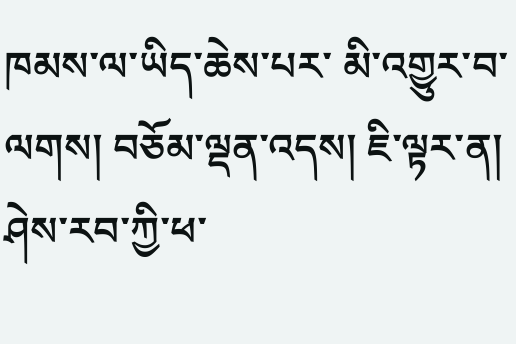ཁམས་ལ་ཡིད་ཆེས་པར་ མི་འགྱུར་བ་ལགས། བཅོམ་ལྡན་འདས། ཇི་ལྟར་ན། ཤེས་རབ་ཀྱི་ཕ་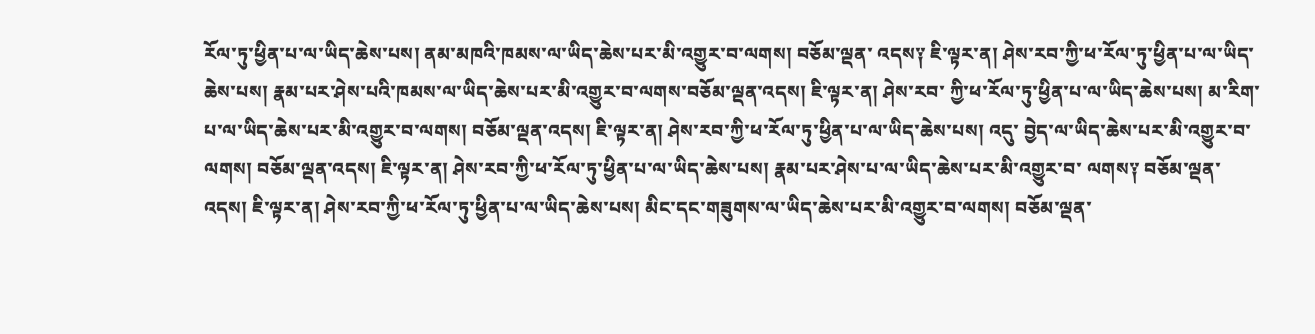རོལ་ཏུ་ཕྱིན་པ་ལ་ཡིད་ཆེས་པས། ནམ་མཁའི་ཁམས་ལ་ཡིད་ཆེས་པར་མི་འགྱུར་བ་ལགས། བཅོམ་ལྡན་ འདས༑ ཇི་ལྟར་ན། ཤེས་རབ་ཀྱི་ཕ་རོལ་ཏུ་ཕྱིན་པ་ལ་ཡིད་ཆེས་པས། རྣམ་པར་ཤེས་པའི་ཁམས་ལ་ཡིད་ཆེས་པར་མི་འགྱུར་བ་ལགས་བཅོམ་ལྡན་འདས། ཇི་ལྟར་ན། ཤེས་རབ་ ཀྱི་ཕ་རོལ་ཏུ་ཕྱིན་པ་ལ་ཡིད་ཆེས་པས། མ་རིག་པ་ལ་ཡིད་ཆེས་པར་མི་འགྱུར་བ་ལགས། བཅོམ་ལྡན་འདས། ཇི་ལྟར་ན། ཤེས་རབ་ཀྱི་ཕ་རོལ་ཏུ་ཕྱིན་པ་ལ་ཡིད་ཆེས་པས། འདུ་ བྱེད་ལ་ཡིད་ཆེས་པར་མི་འགྱུར་བ་ལགས། བཅོམ་ལྡན་འདས། ཇི་ལྟར་ན། ཤེས་རབ་ཀྱི་ཕ་རོལ་ཏུ་ཕྱིན་པ་ལ་ཡིད་ཆེས་པས། རྣམ་པར་ཤེས་པ་ལ་ཡིད་ཆེས་པར་མི་འགྱུར་བ་ ལགས༑ བཅོམ་ལྡན་འདས། ཇི་ལྟར་ན། ཤེས་རབ་ཀྱི་ཕ་རོལ་ཏུ་ཕྱིན་པ་ལ་ཡིད་ཆེས་པས། མིང་དང་གཟུགས་ལ་ཡིད་ཆེས་པར་མི་འགྱུར་བ་ལགས། བཅོམ་ལྡན་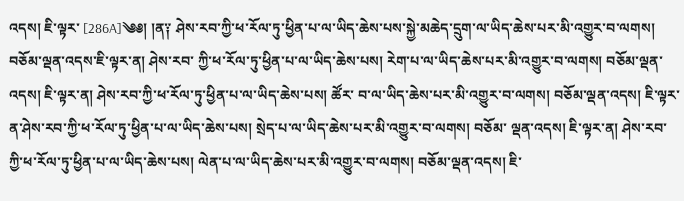འདས། ཇི་ལྟར་ [286A]༄༅། །ན༑ ཤེས་རབ་ཀྱི་ཕ་རོལ་ཏུ་ཕྱིན་པ་ལ་ཡིད་ཆེས་པས་སྐྱེ་མཆེད་དྲུག་ལ་ཡིད་ཆེས་པར་མི་འགྱུར་བ་ལགས། བཅོམ་ལྡན་འདས་ཇི་ལྟར་ན། ཤེས་རབ་ ཀྱི་ཕ་རོལ་ཏུ་ཕྱིན་པ་ལ་ཡིད་ཆེས་པས། རེག་པ་ལ་ཡིད་ཆེས་པར་མི་འགྱུར་བ་ལགས། བཅོམ་ལྡན་འདས། ཇི་ལྟར་ན། ཤེས་རབ་ཀྱི་ཕ་རོལ་ཏུ་ཕྱིན་པ་ལ་ཡིད་ཆེས་པས། ཚོར་ བ་ལ་ཡིད་ཆེས་པར་མི་འགྱུར་བ་ལགས། བཅོམ་ལྡན་འདས། ཇི་ལྟར་ན་ཤེས་རབ་ཀྱི་ཕ་རོལ་ཏུ་ཕྱིན་པ་ལ་ཡིད་ཆེས་པས། སྲེད་པ་ལ་ཡིད་ཆེས་པར་མི་འགྱུར་བ་ལགས། བཅོམ་ ལྡན་འདས། ཇི་ལྟར་ན། ཤེས་རབ་ཀྱི་ཕ་རོལ་ཏུ་ཕྱིན་པ་ལ་ཡིད་ཆེས་པས། ལེན་པ་ལ་ཡིད་ཆེས་པར་མི་འགྱུར་བ་ལགས། བཅོམ་ལྡན་འདས། ཇི་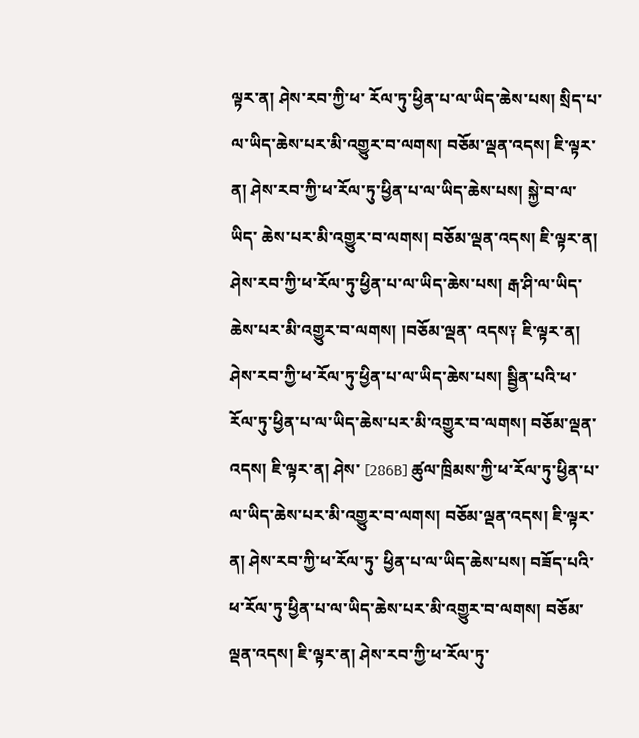ལྟར་ན། ཤེས་རབ་ཀྱི་ཕ་ རོལ་ཏུ་ཕྱིན་པ་ལ་ཡིད་ཆེས་པས། སྲིད་པ་ལ་ཡིད་ཆེས་པར་མི་འགྱུར་བ་ལགས། བཅོམ་ལྡན་འདས། ཇི་ལྟར་ན། ཤེས་རབ་ཀྱི་ཕ་རོལ་ཏུ་ཕྱིན་པ་ལ་ཡིད་ཆེས་པས། སྐྱེ་བ་ལ་ཡིད་ ཆེས་པར་མི་འགྱུར་བ་ལགས། བཅོམ་ལྡན་འདས། ཇི་ལྟར་ན། ཤེས་རབ་ཀྱི་ཕ་རོལ་ཏུ་ཕྱིན་པ་ལ་ཡིད་ཆེས་པས། རྒ་ཤི་ལ་ཡིད་ཆེས་པར་མི་འགྱུར་བ་ལགས། །བཅོམ་ལྡན་ འདས༑ ཇི་ལྟར་ན། ཤེས་རབ་ཀྱི་ཕ་རོལ་ཏུ་ཕྱིན་པ་ལ་ཡིད་ཆེས་པས། སྦྱིན་པའི་ཕ་རོལ་ཏུ་ཕྱིན་པ་ལ་ཡིད་ཆེས་པར་མི་འགྱུར་བ་ལགས། བཅོམ་ལྡན་འདས། ཇི་ལྟར་ན། ཤེས་ [286B] ཚུལ་ཁྲིམས་ཀྱི་ཕ་རོལ་ཏུ་ཕྱིན་པ་ལ་ཡིད་ཆེས་པར་མི་འགྱུར་བ་ལགས། བཅོམ་ལྡན་འདས། ཇི་ལྟར་ན། ཤེས་རབ་ཀྱི་ཕ་རོལ་ཏུ་ ཕྱིན་པ་ལ་ཡིད་ཆེས་པས། བཟོད་པའི་ཕ་རོལ་ཏུ་ཕྱིན་པ་ལ་ཡིད་ཆེས་པར་མི་འགྱུར་བ་ལགས། བཅོམ་ལྡན་འདས། ཇི་ལྟར་ན། ཤེས་རབ་ཀྱི་ཕ་རོལ་ཏུ་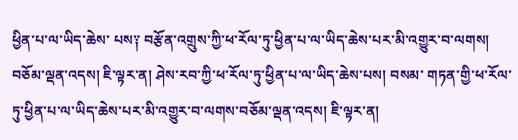ཕྱིན་པ་ལ་ཡིད་ཆེས་ པས༑ བརྩོན་འགྲུས་ཀྱི་ཕ་རོལ་ཏུ་ཕྱིན་པ་ལ་ཡིད་ཆེས་པར་མི་འགྱུར་བ་ལགས། བཅོམ་ལྡན་འདས། ཇི་ལྟར་ན། ཤེས་རབ་ཀྱི་ཕ་རོལ་ཏུ་ཕྱིན་པ་ལ་ཡིད་ཆེས་པས། བསམ་ གཏན་གྱི་ཕ་རོལ་ཏུ་ཕྱིན་པ་ལ་ཡིད་ཆེས་པར་མི་འགྱུར་བ་ལགས་བཅོམ་ལྡན་འདས། ཇི་ལྟར་ན།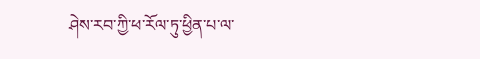ཤེས་རབ་ཀྱི་ཕ་རོལ་ཏུ་ཕྱིན་པ་ལ་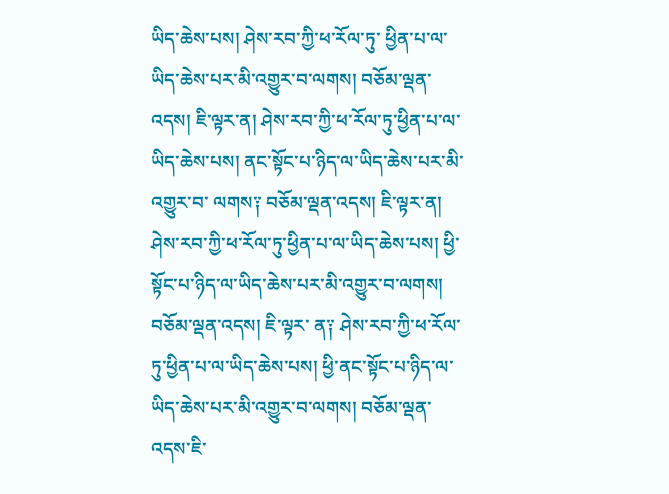ཡིད་ཆེས་པས། ཤེས་རབ་ཀྱི་ཕ་རོལ་ཏུ་ ཕྱིན་པ་ལ་ཡིད་ཆེས་པར་མི་འགྱུར་བ་ལགས། བཅོམ་ལྡན་འདས། ཇི་ལྟར་ན། ཤེས་རབ་ཀྱི་ཕ་རོལ་ཏུ་ཕྱིན་པ་ལ་ཡིད་ཆེས་པས། ནང་སྟོང་པ་ཉིད་ལ་ཡིད་ཆེས་པར་མི་འགྱུར་བ་ ལགས༑ བཅོམ་ལྡན་འདས། ཇི་ལྟར་ན། ཤེས་རབ་ཀྱི་ཕ་རོལ་ཏུ་ཕྱིན་པ་ལ་ཡིད་ཆེས་པས། ཕྱི་སྟོང་པ་ཉིད་ལ་ཡིད་ཆེས་པར་མི་འགྱུར་བ་ལགས། བཅོམ་ལྡན་འདས། ཇི་ལྟར་ ན༑ ཤེས་རབ་ཀྱི་ཕ་རོལ་ཏུ་ཕྱིན་པ་ལ་ཡིད་ཆེས་པས། ཕྱི་ནང་སྟོང་པ་ཉིད་ལ་ཡིད་ཆེས་པར་མི་འགྱུར་བ་ལགས། བཅོམ་ལྡན་འདས་ཇི་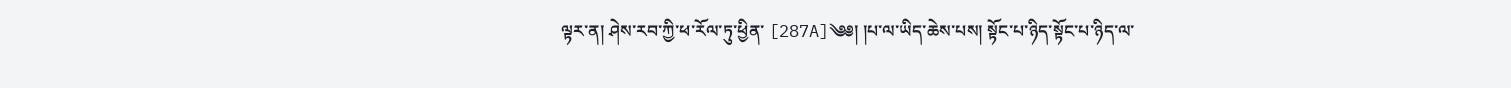ལྟར་ན། ཤེས་རབ་ཀྱི་ཕ་རོལ་ཏུ་ཕྱིན་ [287A]༄༅། །པ་ལ་ཡིད་ཆེས་པས། སྟོང་པ་ཉིད་སྟོང་པ་ཉིད་ལ་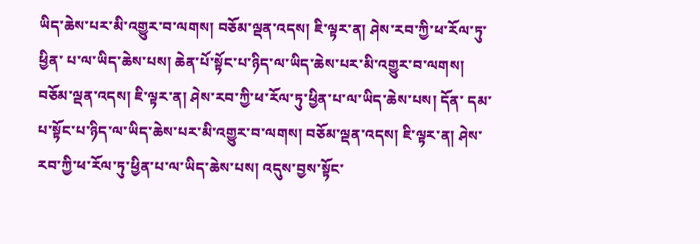ཡིད་ཆེས་པར་མི་འགྱུར་བ་ལགས། བཅོམ་ལྡན་འདས། ཇི་ལྟར་ན། ཤེས་རབ་ཀྱི་ཕ་རོལ་ཏུ་ཕྱིན་ པ་ལ་ཡིད་ཆེས་པས། ཆེན་པོ་སྟོང་པ་ཉིད་ལ་ཡིད་ཆེས་པར་མི་འགྱུར་བ་ལགས། བཅོམ་ལྡན་འདས། ཇི་ལྟར་ན། ཤེས་རབ་ཀྱི་ཕ་རོལ་ཏུ་ཕྱིན་པ་ལ་ཡིད་ཆེས་པས། དོན་ དམ་པ་སྟོང་པ་ཉིད་ལ་ཡིད་ཆེས་པར་མི་འགྱུར་བ་ལགས། བཅོམ་ལྡན་འདས། ཇི་ལྟར་ན། ཤེས་རབ་ཀྱི་ཕ་རོལ་ཏུ་ཕྱིན་པ་ལ་ཡིད་ཆེས་པས། འདུས་བྱས་སྟོང་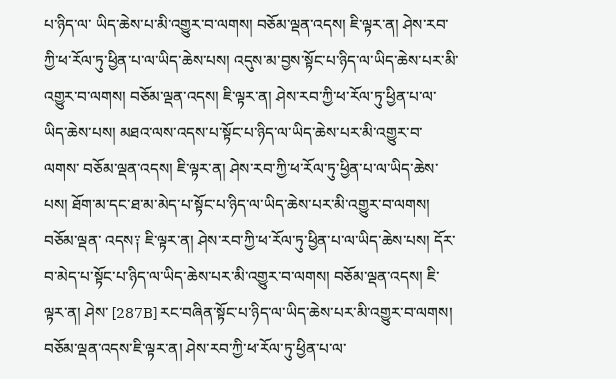པ་ཉིད་ལ་ ཡིད་ཆེས་པ་མི་འགྱུར་བ་ལགས། བཅོམ་ལྡན་འདས། ཇི་ལྟར་ན། ཤེས་རབ་ཀྱི་ཕ་རོལ་ཏུ་ཕྱིན་པ་ལ་ཡིད་ཆེས་པས། འདུས་མ་བྱས་སྟོང་པ་ཉིད་ལ་ཡིད་ཆེས་པར་མི་ འགྱུར་བ་ལགས། བཅོམ་ལྡན་འདས། ཇི་ལྟར་ན། ཤེས་རབ་ཀྱི་ཕ་རོལ་ཏུ་ཕྱིན་པ་ལ་ཡིད་ཆེས་པས། མཐའ་ལས་འདས་པ་སྟོང་པ་ཉིད་ལ་ཡིད་ཆེས་པར་མི་འགྱུར་བ་ལགས་ བཅོམ་ལྡན་འདས། ཇི་ལྟར་ན། ཤེས་རབ་ཀྱི་ཕ་རོལ་ཏུ་ཕྱིན་པ་ལ་ཡིད་ཆེས་པས། ཐོག་མ་དང་ཐ་མ་མེད་པ་སྟོང་པ་ཉིད་ལ་ཡིད་ཆེས་པར་མི་འགྱུར་བ་ལགས། བཅོམ་ལྡན་ འདས༑ ཇི་ལྟར་ན། ཤེས་རབ་ཀྱི་ཕ་རོལ་ཏུ་ཕྱིན་པ་ལ་ཡིད་ཆེས་པས། དོར་བ་མེད་པ་སྟོང་པ་ཉིད་ལ་ཡིད་ཆེས་པར་མི་འགྱུར་བ་ལགས། བཅོམ་ལྡན་འདས། ཇི་ལྟར་ན། ཤེས་ [287B] རང་བཞིན་སྟོང་པ་ཉིད་ལ་ཡིད་ཆེས་པར་མི་འགྱུར་བ་ལགས། བཅོམ་ལྡན་འདས་ཇི་ལྟར་ན། ཤེས་རབ་ཀྱི་ཕ་རོལ་ཏུ་ཕྱིན་པ་ལ་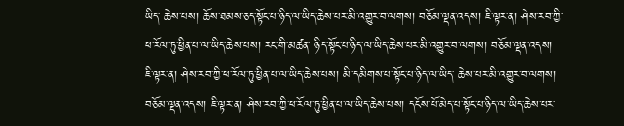ཡིད་ ཆེས་པས། ཆོས་ཐམས་ཅད་སྟོང་པ་ཉིད་ལ་ཡིད་ཆེས་པར་མི་འགྱུར་བ་ལགས། བཅོམ་ལྡན་འདས། ཇི་ལྟར་ན། ཤེས་རབ་ཀྱི་ཕ་རོལ་ཏུ་ཕྱིན་པ་ལ་ཡིད་ཆེས་པས། རང་གི་མཚན་ ཉིད་སྟོང་པ་ཉིད་ལ་ཡིད་ཆེས་པར་མི་འགྱུར་བ་ལགས། བཅོམ་ལྡན་འདས། ཇི་ལྟར་ན། ཤེས་རབ་ཀྱི་ཕ་རོལ་ཏུ་ཕྱིན་པ་ལ་ཡིད་ཆེས་པས། མི་དམིགས་པ་སྟོང་པ་ཉིད་ལ་ཡིད་ ཆེས་པར་མི་འགྱུར་བ་ལགས། བཅོམ་ལྡན་འདས། ཇི་ལྟར་ན། ཤེས་རབ་ཀྱི་ཕ་རོལ་ཏུ་ཕྱིན་པ་ལ་ཡིད་ཆེས་པས། དངོས་པོ་མེད་པ་སྟོང་པ་ཉིད་ལ་ཡིད་ཆེས་པར་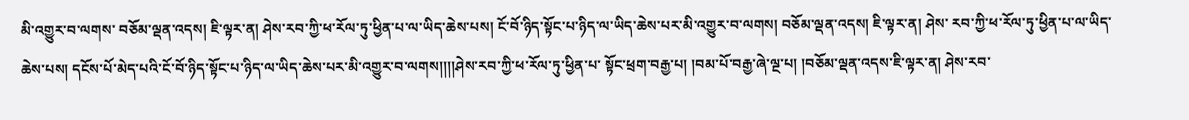མི་འགྱུར་བ་ལགས་ བཅོམ་ལྡན་འདས། ཇི་ལྟར་ན། ཤེས་རབ་ཀྱི་ཕ་རོལ་ཏུ་ཕྱིན་པ་ལ་ཡིད་ཆེས་པས། ངོ་བོ་ཉིད་སྟོང་པ་ཉིད་ལ་ཡིད་ཆེས་པར་མི་འགྱུར་བ་ལགས། བཅོམ་ལྡན་འདས། ཇི་ལྟར་ན། ཤེས་ རབ་ཀྱི་ཕ་རོལ་ཏུ་ཕྱིན་པ་ལ་ཡིད་ཆེས་པས། དངོས་པོ་མེད་པའི་ངོ་བོ་ཉིད་སྟོང་པ་ཉིད་ལ་ཡིད་ཆེས་པར་མི་འགྱུར་བ་ལགས།།།།ཤེས་རབ་ཀྱི་ཕ་རོལ་ཏུ་ཕྱིན་པ་ སྟོང་ཕྲག་བརྒྱ་པ། །བམ་པོ་བརྒྱ་ཞེ་ལྔ་པ། །བཅོམ་ལྡན་འདས་ཇི་ལྟར་ན། ཤེས་རབ་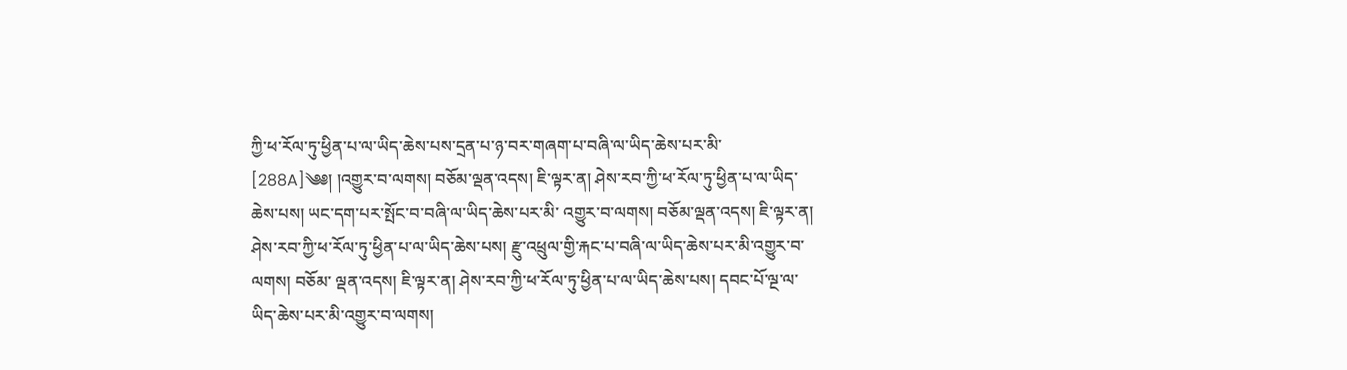ཀྱི་ཕ་རོལ་ཏུ་ཕྱིན་པ་ལ་ཡིད་ཆེས་པས་དྲན་པ་ཉ་བར་གཞག་པ་བཞི་ལ་ཡིད་ཆེས་པར་མི་ [288A]༄༅། །འགྱུར་བ་ལགས། བཅོམ་ལྡན་འདས། ཇི་ལྟར་ན། ཤེས་རབ་ཀྱི་ཕ་རོལ་ཏུ་ཕྱིན་པ་ལ་ཡིད་ཆེས་པས། ཡང་དག་པར་སྤོང་བ་བཞི་ལ་ཡིད་ཆེས་པར་མི་ འགྱུར་བ་ལགས། བཅོམ་ལྡན་འདས། ཇི་ལྟར་ན། ཤེས་རབ་ཀྱི་ཕ་རོལ་ཏུ་ཕྱིན་པ་ལ་ཡིད་ཆེས་པས། རྫུ་འཕྲུལ་གྱི་རྐང་པ་བཞི་ལ་ཡིད་ཆེས་པར་མི་འགྱུར་བ་ལགས། བཅོམ་ ལྡན་འདས། ཇི་ལྟར་ན། ཤེས་རབ་ཀྱི་ཕ་རོལ་ཏུ་ཕྱིན་པ་ལ་ཡིད་ཆེས་པས། དབང་པོ་ལྔ་ལ་ཡིད་ཆེས་པར་མི་འགྱུར་བ་ལགས།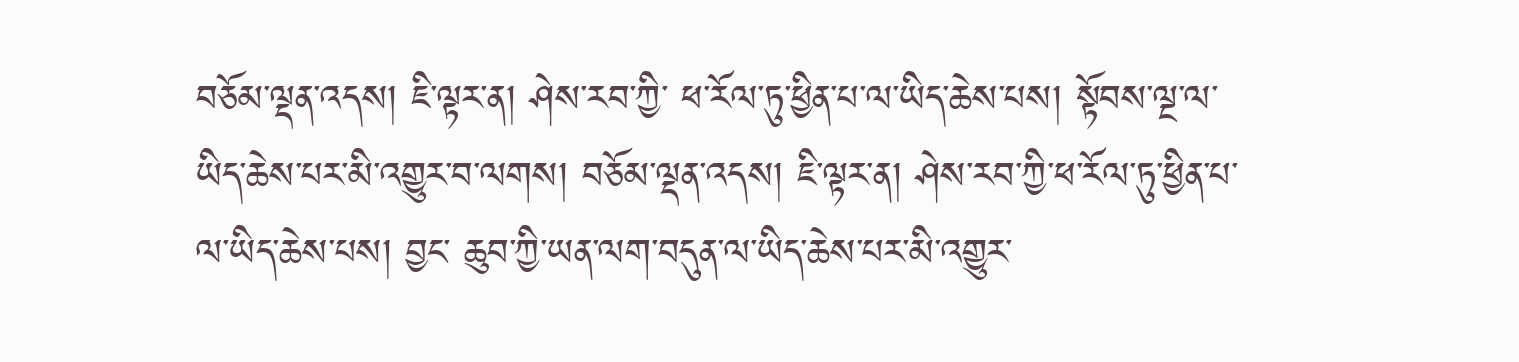བཅོམ་ལྡན་འདས། ཇི་ལྟར་ན། ཤེས་རབ་ཀྱི་ ཕ་རོལ་ཏུ་ཕྱིན་པ་ལ་ཡིད་ཆེས་པས། སྟོབས་ལྔ་ལ་ཡིད་ཆེས་པར་མི་འགྱུར་བ་ལགས། བཅོམ་ལྡན་འདས། ཇི་ལྟར་ན། ཤེས་རབ་ཀྱི་ཕ་རོལ་ཏུ་ཕྱིན་པ་ལ་ཡིད་ཆེས་པས། བྱང་ ཆུབ་ཀྱི་ཡན་ལག་བདུན་ལ་ཡིད་ཆེས་པར་མི་འགྱུར་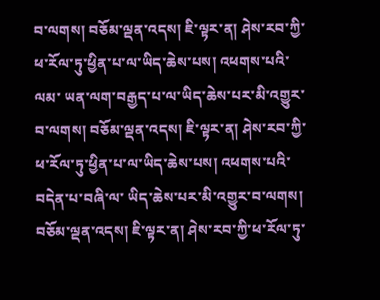བ་ལགས། བཅོམ་ལྡན་འདས། ཇི་ལྟར་ན། ཤེས་རབ་ཀྱི་ཕ་རོལ་ཏུ་ཕྱིན་པ་ལ་ཡིད་ཆེས་པས། འཕགས་པའི་ལམ་ ཡན་ལག་བརྒྱད་པ་ལ་ཡིད་ཆེས་པར་མི་འགྱུར་བ་ལགས། བཅོམ་ལྡན་འདས། ཇི་ལྟར་ན། ཤེས་རབ་ཀྱི་ཕ་རོལ་ཏུ་ཕྱིན་པ་ལ་ཡིད་ཆེས་པས། འཕགས་པའི་བདེན་པ་བཞི་ལ་ ཡིད་ཆེས་པར་མི་འགྱུར་བ་ལགས། བཅོམ་ལྡན་འདས། ཇི་ལྟར་ན། ཤེས་རབ་ཀྱི་ཕ་རོལ་ཏུ་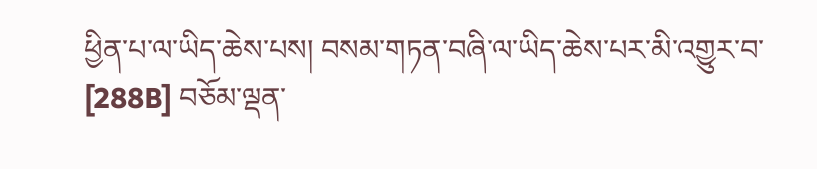ཕྱིན་པ་ལ་ཡིད་ཆེས་པས། བསམ་གཏན་བཞི་ལ་ཡིད་ཆེས་པར་མི་འགྱུར་བ་ [288B] བཅོམ་ལྡན་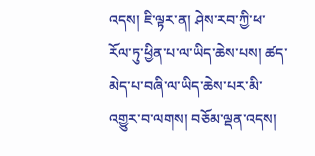འདས། ཇི་ལྟར་ན། ཤེས་རབ་ཀྱི་ཕ་རོལ་ཏུ་ཕྱིན་པ་ལ་ཡིད་ཆེས་པས། ཚད་མེད་པ་བཞི་ལ་ཡིད་ཆེས་པར་མི་འགྱུར་བ་ལགས། བཅོམ་ལྡན་འདས།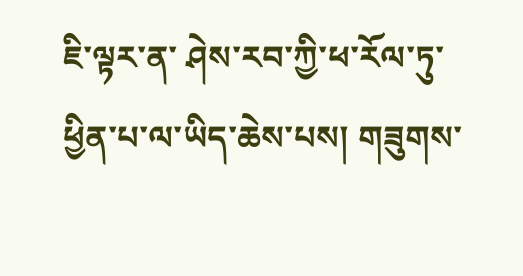ཇི་ལྟར་ན་ ཤེས་རབ་ཀྱི་ཕ་རོལ་ཏུ་ཕྱིན་པ་ལ་ཡིད་ཆེས་པས། གཟུགས་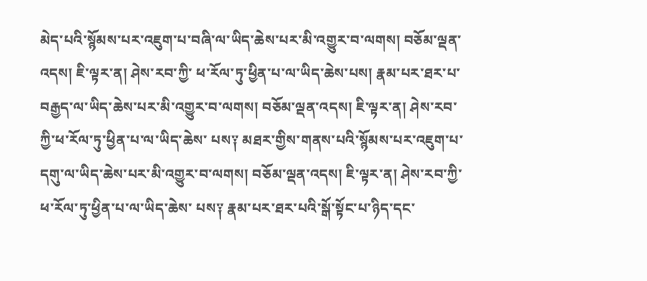མེད་པའི་སྙོམས་པར་འཇུག་པ་བཞི་ལ་ཡིད་ཆེས་པར་མི་འགྱུར་བ་ལགས། བཅོམ་ལྡན་འདས། ཇི་ལྟར་ན། ཤེས་རབ་ཀྱི་ ཕ་རོལ་ཏུ་ཕྱིན་པ་ལ་ཡིད་ཆེས་པས། རྣམ་པར་ཐར་པ་བརྒྱད་ལ་ཡིད་ཆེས་པར་མི་འགྱུར་བ་ལགས། བཅོམ་ལྡན་འདས། ཇི་ལྟར་ན། ཤེས་རབ་ཀྱི་ཕ་རོལ་ཏུ་ཕྱིན་པ་ལ་ཡིད་ཆེས་ པས༑ མཐར་གྱིས་གནས་པའི་སྙོམས་པར་འཇུག་པ་དགུ་ལ་ཡིད་ཆེས་པར་མི་འགྱུར་བ་ལགས། བཅོམ་ལྡན་འདས། ཇི་ལྟར་ན། ཤེས་རབ་ཀྱི་ཕ་རོལ་ཏུ་ཕྱིན་པ་ལ་ཡིད་ཆེས་ པས༑ རྣམ་པར་ཐར་པའི་སྒོ་སྟོང་པ་ཉིད་དང་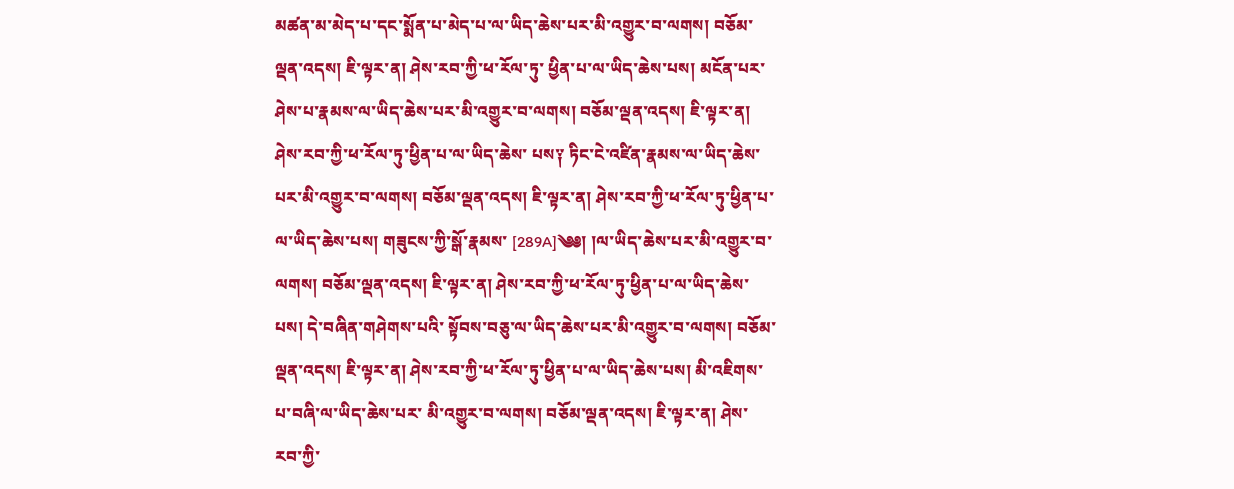མཚན་མ་མེད་པ་དང་སྨོན་པ་མེད་པ་ལ་ཡིད་ཆེས་པར་མི་འགྱུར་བ་ལགས། བཅོམ་ལྡན་འདས། ཇི་ལྟར་ན། ཤེས་རབ་ཀྱི་ཕ་རོལ་ཏུ་ ཕྱིན་པ་ལ་ཡིད་ཆེས་པས། མངོན་པར་ཤེས་པ་རྣམས་ལ་ཡིད་ཆེས་པར་མི་འགྱུར་བ་ལགས། བཅོམ་ལྡན་འདས། ཇི་ལྟར་ན། ཤེས་རབ་ཀྱི་ཕ་རོལ་ཏུ་ཕྱིན་པ་ལ་ཡིད་ཆེས་ པས༑ ཏིང་ངེ་འཛིན་རྣམས་ལ་ཡིད་ཆེས་པར་མི་འགྱུར་བ་ལགས། བཅོམ་ལྡན་འདས། ཇི་ལྟར་ན། ཤེས་རབ་ཀྱི་ཕ་རོལ་ཏུ་ཕྱིན་པ་ལ་ཡིད་ཆེས་པས། གཟུངས་ཀྱི་སྒོ་རྣམས་ [289A]༄༅། །ལ་ཡིད་ཆེས་པར་མི་འགྱུར་བ་ལགས། བཅོམ་ལྡན་འདས། ཇི་ལྟར་ན། ཤེས་རབ་ཀྱི་ཕ་རོལ་ཏུ་ཕྱིན་པ་ལ་ཡིད་ཆེས་པས། དེ་བཞིན་གཤེགས་པའི་ སྟོབས་བཅུ་ལ་ཡིད་ཆེས་པར་མི་འགྱུར་བ་ལགས། བཅོམ་ལྡན་འདས། ཇི་ལྟར་ན། ཤེས་རབ་ཀྱི་ཕ་རོལ་ཏུ་ཕྱིན་པ་ལ་ཡིད་ཆེས་པས། མི་འཇིགས་པ་བཞི་ལ་ཡིད་ཆེས་པར་ མི་འགྱུར་བ་ལགས། བཅོམ་ལྡན་འདས། ཇི་ལྟར་ན། ཤེས་རབ་ཀྱི་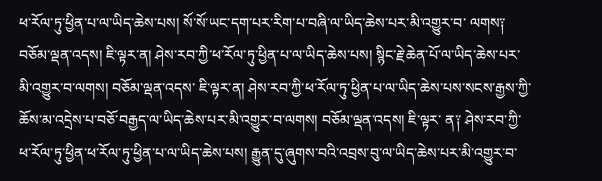ཕ་རོལ་ཏུ་ཕྱིན་པ་ལ་ཡིད་ཆེས་པས། སོ་སོ་ཡང་དག་པར་རིག་པ་བཞི་ལ་ཡིད་ཆེས་པར་མི་འགྱུར་བ་ ལགས༑ བཅོམ་ལྡན་འདས། ཇི་ལྟར་ན། ཤེས་རབ་ཀྱི་ཕ་རོལ་ཏུ་ཕྱིན་པ་ལ་ཡིད་ཆེས་པས། སྙིང་རྗེ་ཆེན་པོ་ལ་ཡིད་ཆེས་པར་མི་འགྱུར་བ་ལགས། བཅོམ་ལྡན་འདས་ ཇི་ལྟར་ན། ཤེས་རབ་ཀྱི་ཕ་རོལ་ཏུ་ཕྱིན་པ་ལ་ཡིད་ཆེས་པས་སངས་རྒྱས་ཀྱི་ཆོས་མ་འདྲེས་པ་བཅོ་བརྒྱད་ལ་ཡིད་ཆེས་པར་མི་འགྱུར་བ་ལགས། བཅོམ་ལྡན་འདས། ཇི་ལྟར་ ན༑ ཤེས་རབ་ཀྱི་ཕ་རོལ་ཏུ་ཕྱིན་ཕ་རོལ་ཏུ་ཕྱིན་པ་ལ་ཡིད་ཆེས་པས། རྒྱུན་དུ་ཞུགས་བའི་འབྲས་བུ་ལ་ཡིད་ཆེས་པར་མི་འགྱུར་བ་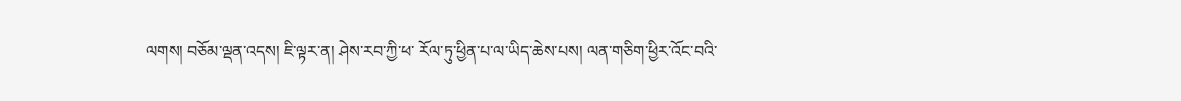ལགས། བཅོམ་ལྡན་འདས། ཇི་ལྟར་ན། ཤེས་རབ་ཀྱི་ཕ་ རོལ་ཏུ་ཕྱིན་པ་ལ་ཡིད་ཆེས་པས། ལན་གཅིག་ཕྱིར་འོང་བའི་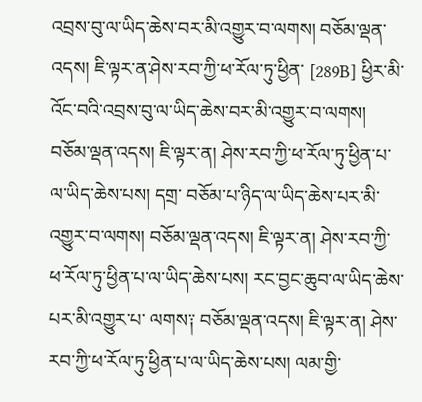འབྲས་བུ་ལ་ཡིད་ཆེས་བར་མི་འགྱུར་བ་ལགས། བཅོམ་ལྡན་འདས། ཇི་ལྟར་ན་ཤེས་རབ་ཀྱི་ཕ་རོལ་ཏུ་ཕྱིན་ [289B] ཕྱིར་མི་འོང་བའི་འབྲས་བུ་ལ་ཡིད་ཆེས་བར་མི་འགྱུར་བ་ལགས། བཅོམ་ལྡན་འདས། ཇི་ལྟར་ན། ཤེས་རབ་ཀྱི་ཕ་རོལ་ཏུ་ཕྱིན་པ་ལ་ཡིད་ཆེས་པས། དགྲ་ བཅོམ་པ་ཉིད་ལ་ཡིད་ཆེས་པར་མི་འགྱུར་བ་ལགས། བཅོམ་ལྡན་འདས། ཇི་ལྟར་ན། ཤེས་རབ་ཀྱི་ཕ་རོལ་ཏུ་ཕྱིན་པ་ལ་ཡིད་ཆེས་པས། རང་བྱང་ཆུབ་ལ་ཡིད་ཆེས་པར་མི་འགྱུར་པ་ ལགས༑ བཅོམ་ལྡན་འདས། ཇི་ལྟར་ན། ཤེས་རབ་ཀྱི་ཕ་རོལ་ཏུ་ཕྱིན་པ་ལ་ཡིད་ཆེས་པས། ལམ་གྱི་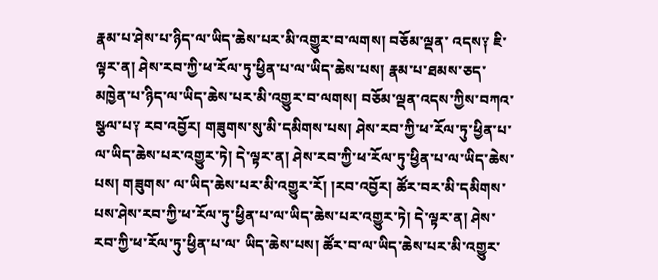རྣམ་པ་ཤེས་པ་ཉིད་ལ་ཡིད་ཆེས་པར་མི་འགྱུར་བ་ལགས། བཅོམ་ལྡན་ འདས༑ ཇི་ལྟར་ན། ཤེས་རབ་ཀྱི་ཕ་རོལ་ཏུ་ཕྱིན་པ་ལ་ཡིད་ཆེས་པས། རྣམ་པ་ཐམས་ཅད་མཁྱེན་པ་ཉིད་ལ་ཡིད་ཆེས་པར་མི་འགྱུར་བ་ལགས། བཅོམ་ལྡན་འདས་ཀྱིས་བཀའ་ སྩལ་པ༑ རབ་འབྱོར། གཟུགས་སུ་མི་དམིགས་པས། ཤེས་རབ་ཀྱི་ཕ་རོལ་ཏུ་ཕྱིན་པ་ལ་ཡིད་ཆེས་པར་འགྱུར་ཏེ། དེ་ལྟར་ན། ཤེས་རབ་ཀྱི་ཕ་རོལ་ཏུ་ཕྱིན་པ་ལ་ཡིད་ཆེས་པས། གཟུགས་ ལ་ཡིད་ཆེས་པར་མི་འགྱུར་རོ། །རབ་འབྱོར། ཚོར་བར་མི་དམིགས་པས་ཤེས་རབ་ཀྱི་ཕ་རོལ་ཏུ་ཕྱིན་པ་ལ་ཡིད་ཆེས་པར་འགྱུར་ཏེ། དེ་ལྟར་ན། ཤེས་རབ་ཀྱི་ཕ་རོལ་ཏུ་ཕྱིན་པ་ལ་ ཡིད་ཆེས་པས། ཚོར་བ་ལ་ཡིད་ཆེས་པར་མི་འགྱུར་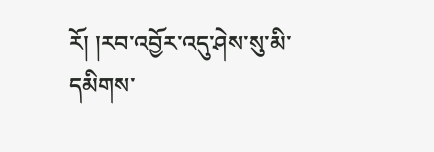རོ། །རབ་འབྱོར་འདུ་ཤེས་སུ་མི་དམིགས་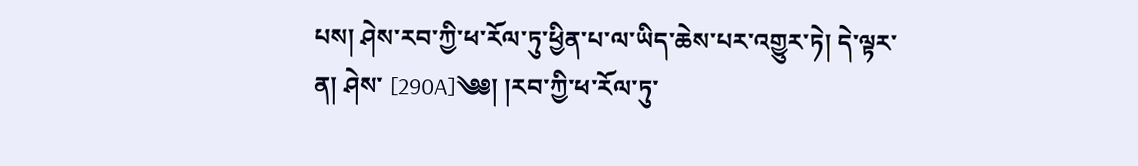པས། ཤེས་རབ་ཀྱི་ཕ་རོལ་ཏུ་ཕྱིན་པ་ལ་ཡིད་ཆེས་པར་འགྱུར་ཏེ། དེ་ལྟར་ན། ཤེས་ [290A]༄༅། །རབ་ཀྱི་ཕ་རོལ་ཏུ་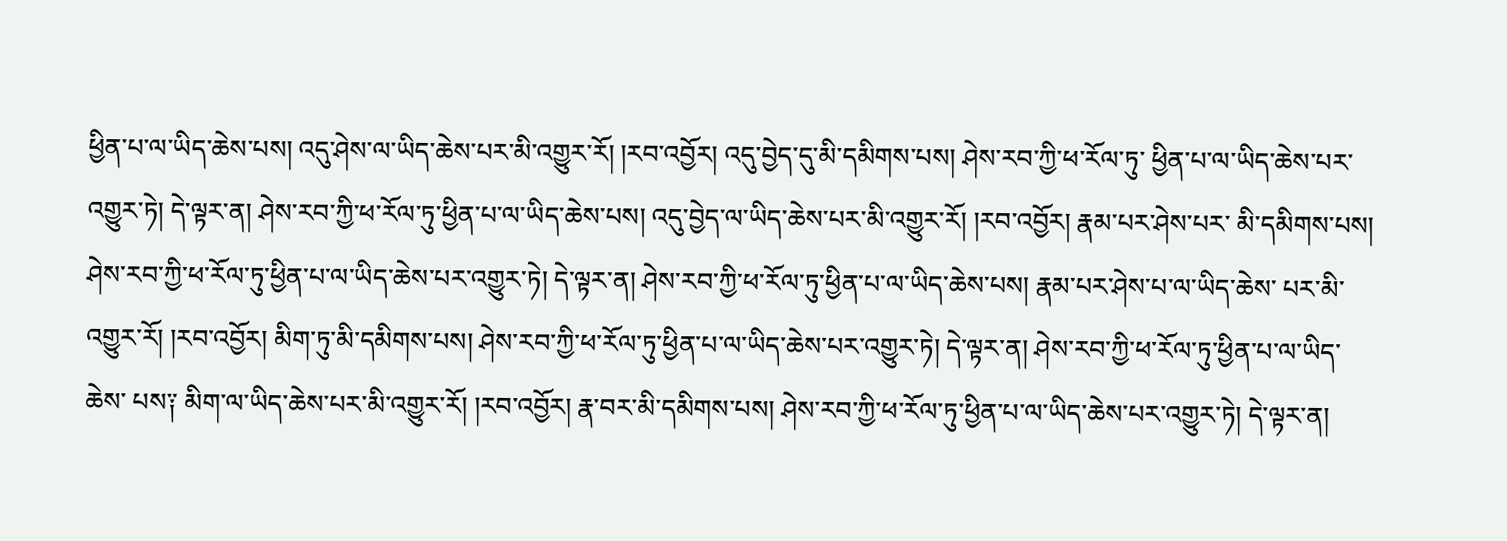ཕྱིན་པ་ལ་ཡིད་ཆེས་པས། འདུ་ཤེས་ལ་ཡིད་ཆེས་པར་མི་འགྱུར་རོ། །རབ་འབྱོར། འདུ་བྱེད་དུ་མི་དམིགས་པས། ཤེས་རབ་ཀྱི་ཕ་རོལ་ཏུ་ ཕྱིན་པ་ལ་ཡིད་ཆེས་པར་འགྱུར་ཏེ། དེ་ལྟར་ན། ཤེས་རབ་ཀྱི་ཕ་རོལ་ཏུ་ཕྱིན་པ་ལ་ཡིད་ཆེས་པས། འདུ་བྱེད་ལ་ཡིད་ཆེས་པར་མི་འགྱུར་རོ། །རབ་འབྱོར། རྣམ་པར་ཤེས་པར་ མི་དམིགས་པས། ཤེས་རབ་ཀྱི་ཕ་རོལ་ཏུ་ཕྱིན་པ་ལ་ཡིད་ཆེས་པར་འགྱུར་ཏེ། དེ་ལྟར་ན། ཤེས་རབ་ཀྱི་ཕ་རོལ་ཏུ་ཕྱིན་པ་ལ་ཡིད་ཆེས་པས། རྣམ་པར་ཤེས་པ་ལ་ཡིད་ཆེས་ པར་མི་འགྱུར་རོ། །རབ་འབྱོར། མིག་ཏུ་མི་དམིགས་པས། ཤེས་རབ་ཀྱི་ཕ་རོལ་ཏུ་ཕྱིན་པ་ལ་ཡིད་ཆེས་པར་འགྱུར་ཏེ། དེ་ལྟར་ན། ཤེས་རབ་ཀྱི་ཕ་རོལ་ཏུ་ཕྱིན་པ་ལ་ཡིད་ཆེས་ པས༑ མིག་ལ་ཡིད་ཆེས་པར་མི་འགྱུར་རོ། །རབ་འབྱོར། རྣ་བར་མི་དམིགས་པས། ཤེས་རབ་ཀྱི་ཕ་རོལ་ཏུ་ཕྱིན་པ་ལ་ཡིད་ཆེས་པར་འགྱུར་ཏེ། དེ་ལྟར་ན།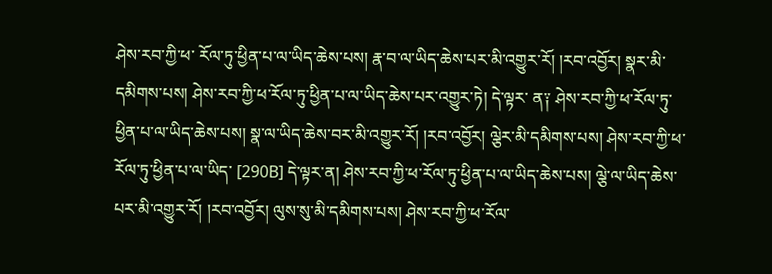ཤེས་རབ་ཀྱི་ཕ་ རོལ་ཏུ་ཕྱིན་པ་ལ་ཡིད་ཆེས་པས། རྣ་བ་ལ་ཡིད་ཆེས་པར་མི་འགྱུར་རོ། །རབ་འབྱོར། སྣར་མི་དམིགས་པས། ཤེས་རབ་ཀྱི་ཕ་རོལ་ཏུ་ཕྱིན་པ་ལ་ཡིད་ཆེས་པར་འགྱུར་ཏེ། དེ་ལྟར་ ན༑ ཤེས་རབ་ཀྱི་ཕ་རོལ་ཏུ་ཕྱིན་པ་ལ་ཡིད་ཆེས་པས། སྣ་ལ་ཡིད་ཆེས་བར་མི་འགྱུར་རོ། །རབ་འབྱོར། ལྕེར་མི་དམིགས་པས། ཤེས་རབ་ཀྱི་ཕ་རོལ་ཏུ་ཕྱིན་པ་ལ་ཡིད་ [290B] དེ་ལྟར་ན། ཤེས་རབ་ཀྱི་ཕ་རོལ་ཏུ་ཕྱིན་པ་ལ་ཡིད་ཆེས་པས། ལྕེ་ལ་ཡིད་ཆེས་པར་མི་འགྱུར་རོ། །རབ་འབྱོར། ལུས་སུ་མི་དམིགས་པས། ཤེས་རབ་ཀྱི་ཕ་རོལ་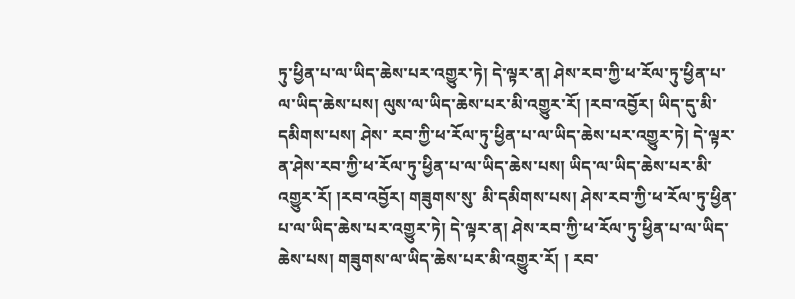ཏུ་ཕྱིན་པ་ལ་ཡིད་ཆེས་པར་འགྱུར་ཏེ། དེ་ལྟར་ན། ཤེས་རབ་ཀྱི་ཕ་རོལ་ཏུ་ཕྱིན་པ་ལ་ཡིད་ཆེས་པས། ལུས་ལ་ཡིད་ཆེས་པར་མི་འགྱུར་རོ། །རབ་འབྱོར། ཡིད་དུ་མི་དམིགས་པས། ཤེས་ རབ་ཀྱི་ཕ་རོལ་ཏུ་ཕྱིན་པ་ལ་ཡིད་ཆེས་པར་འགྱུར་ཏེ། དེ་ལྟར་ན་ཤེས་རབ་ཀྱི་ཕ་རོལ་ཏུ་ཕྱིན་པ་ལ་ཡིད་ཆེས་པས། ཡིད་ལ་ཡིད་ཆེས་པར་མི་འགྱུར་རོ། །རབ་འབྱོར། གཟུགས་སུ་ མི་དམིགས་པས། ཤེས་རབ་ཀྱི་ཕ་རོལ་ཏུ་ཕྱིན་པ་ལ་ཡིད་ཆེས་པར་འགྱུར་ཏེ། དེ་ལྟར་ན། ཤེས་རབ་ཀྱི་ཕ་རོལ་ཏུ་ཕྱིན་པ་ལ་ཡིད་ཆེས་པས། གཟུགས་ལ་ཡིད་ཆེས་པར་མི་འགྱུར་རོ། ། རབ་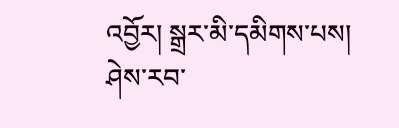འབྱོར། སྒྲར་མི་དམིགས་པས། ཤེས་རབ་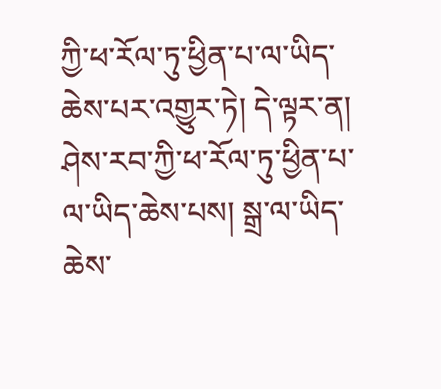ཀྱི་ཕ་རོལ་ཏུ་ཕྱིན་པ་ལ་ཡིད་ཆེས་པར་འགྱུར་ཏེ། དེ་ལྟར་ན། ཤེས་རབ་ཀྱི་ཕ་རོལ་ཏུ་ཕྱིན་པ་ལ་ཡིད་ཆེས་པས། སྒྲ་ལ་ཡིད་ཆེས་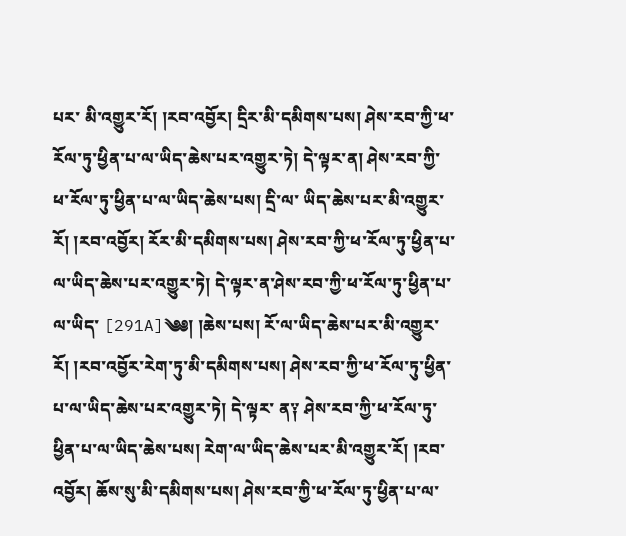པར་ མི་འགྱུར་རོ། །རབ་འབྱོར། དྲིར་མི་དམིགས་པས། ཤེས་རབ་ཀྱི་ཕ་རོལ་ཏུ་ཕྱིན་པ་ལ་ཡིད་ཆེས་པར་འགྱུར་ཏེ། དེ་ལྟར་ན། ཤེས་རབ་ཀྱི་ཕ་རོལ་ཏུ་ཕྱིན་པ་ལ་ཡིད་ཆེས་པས། དྲི་ལ་ ཡིད་ཆེས་པར་མི་འགྱུར་རོ། །རབ་འབྱོར། རོར་མི་དམིགས་པས། ཤེས་རབ་ཀྱི་ཕ་རོལ་ཏུ་ཕྱིན་པ་ལ་ཡིད་ཆེས་པར་འགྱུར་ཏེ། དེ་ལྟར་ན་ཤེས་རབ་ཀྱི་ཕ་རོལ་ཏུ་ཕྱིན་པ་ལ་ཡིད་ [291A]༄༅། །ཆེས་པས། རོ་ལ་ཡིད་ཆེས་པར་མི་འགྱུར་རོ། །རབ་འབྱོར་རེག་ཏུ་མི་དམིགས་པས། ཤེས་རབ་ཀྱི་ཕ་རོལ་ཏུ་ཕྱིན་པ་ལ་ཡིད་ཆེས་པར་འགྱུར་ཏེ། དེ་ལྟར་ ན༑ ཤེས་རབ་ཀྱི་ཕ་རོལ་ཏུ་ཕྱིན་པ་ལ་ཡིད་ཆེས་པས། རེག་ལ་ཡིད་ཆེས་པར་མི་འགྱུར་རོ། །རབ་འབྱོར། ཆོས་སུ་མི་དམིགས་པས། ཤེས་རབ་ཀྱི་ཕ་རོལ་ཏུ་ཕྱིན་པ་ལ་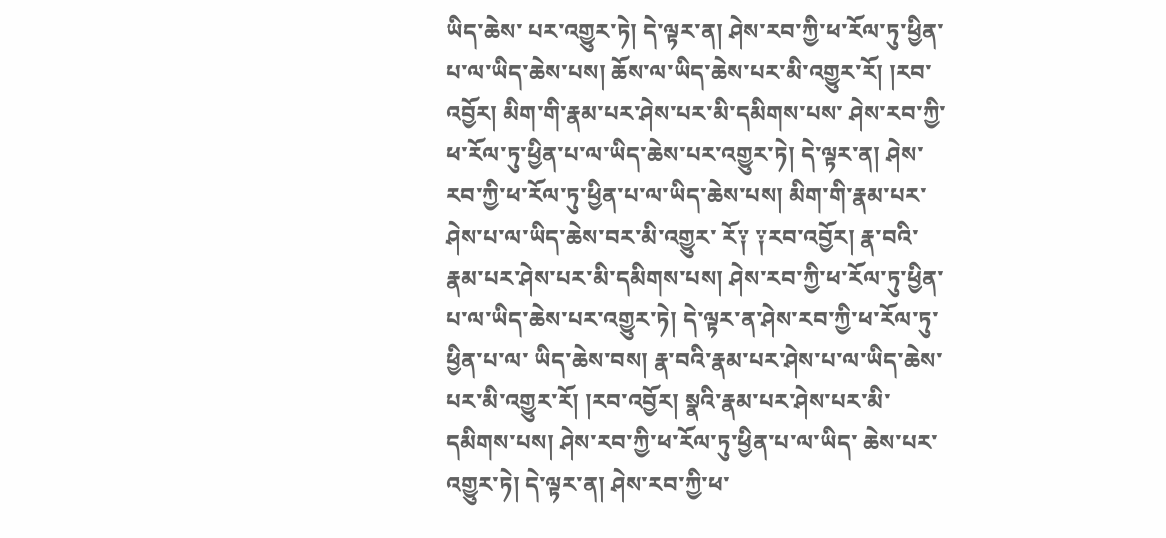ཡིད་ཆེས་ པར་འགྱུར་ཏེ། དེ་ལྟར་ན། ཤེས་རབ་ཀྱི་ཕ་རོལ་ཏུ་ཕྱིན་པ་ལ་ཡིད་ཆེས་པས། ཆོས་ལ་ཡིད་ཆེས་པར་མི་འགྱུར་རོ། །རབ་འབྱོར། མིག་གི་རྣམ་པར་ཤེས་པར་མི་དམིགས་པས་ ཤེས་རབ་ཀྱི་ཕ་རོལ་ཏུ་ཕྱིན་པ་ལ་ཡིད་ཆེས་པར་འགྱུར་ཏེ། དེ་ལྟར་ན། ཤེས་རབ་ཀྱི་ཕ་རོལ་ཏུ་ཕྱིན་པ་ལ་ཡིད་ཆེས་པས། མིག་གི་རྣམ་པར་ཤེས་པ་ལ་ཡིད་ཆེས་བར་མི་འགྱུར་ རོ༑ ༑རབ་འབྱོར། རྣ་བའི་རྣམ་པར་ཤེས་པར་མི་དམིགས་པས། ཤེས་རབ་ཀྱི་ཕ་རོལ་ཏུ་ཕྱིན་པ་ལ་ཡིད་ཆེས་པར་འགྱུར་ཏེ། དེ་ལྟར་ན་ཤེས་རབ་ཀྱི་ཕ་རོལ་ཏུ་ཕྱིན་པ་ལ་ ཡིད་ཆེས་བས། རྣ་བའི་རྣམ་པར་ཤེས་པ་ལ་ཡིད་ཆེས་པར་མི་འགྱུར་རོ། །རབ་འབྱོར། སྣའི་རྣམ་པར་ཤེས་པར་མི་དམིགས་པས། ཤེས་རབ་ཀྱི་ཕ་རོལ་ཏུ་ཕྱིན་པ་ལ་ཡིད་ ཆེས་པར་འགྱུར་ཏེ། དེ་ལྟར་ན། ཤེས་རབ་ཀྱི་ཕ་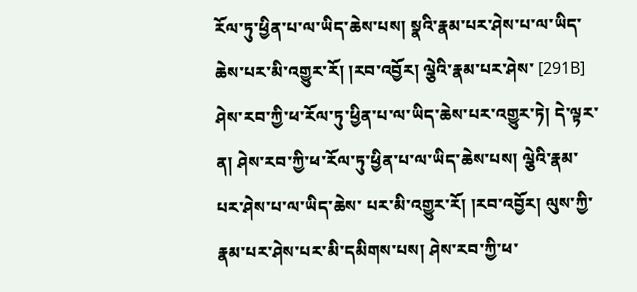རོལ་ཏུ་ཕྱིན་པ་ལ་ཡིད་ཆེས་པས། སྣའི་རྣམ་པར་ཤེས་པ་ལ་ཡིད་ཆེས་པར་མི་འགྱུར་རོ། །རབ་འབྱོར། ལྕེའི་རྣམ་པར་ཤེས་ [291B] ཤེས་རབ་ཀྱི་ཕ་རོལ་ཏུ་ཕྱིན་པ་ལ་ཡིད་ཆེས་པར་འགྱུར་ཏེ། དེ་ལྟར་ན། ཤེས་རབ་ཀྱི་ཕ་རོལ་ཏུ་ཕྱིན་པ་ལ་ཡིད་ཆེས་པས། ལྕེའི་རྣམ་པར་ཤེས་པ་ལ་ཡིད་ཆེས་ པར་མི་འགྱུར་རོ། །རབ་འབྱོར། ལུས་ཀྱི་རྣམ་པར་ཤེས་པར་མི་དམིགས་པས། ཤེས་རབ་ཀྱི་ཕ་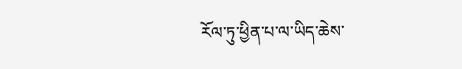རོལ་ཏུ་ཕྱིན་པ་ལ་ཡིད་ཆེས་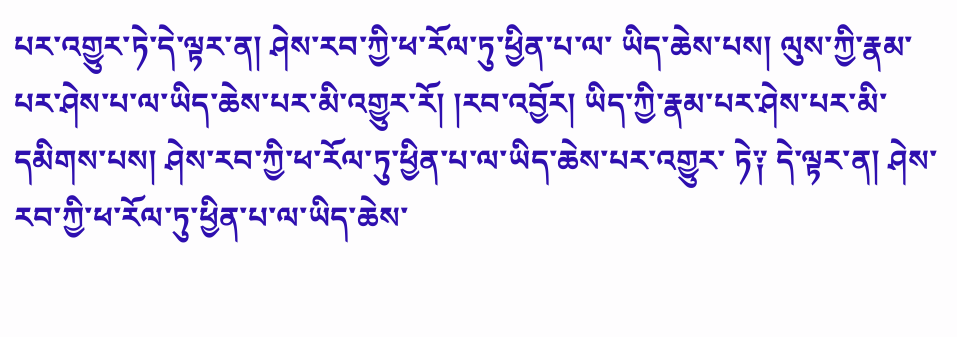པར་འགྱུར་ཏེ་དེ་ལྟར་ན། ཤེས་རབ་ཀྱི་ཕ་རོལ་ཏུ་ཕྱིན་པ་ལ་ ཡིད་ཆེས་པས། ལུས་ཀྱི་རྣམ་པར་ཤེས་པ་ལ་ཡིད་ཆེས་པར་མི་འགྱུར་རོ། །རབ་འབྱོར། ཡིད་ཀྱི་རྣམ་པར་ཤེས་པར་མི་དམིགས་པས། ཤེས་རབ་ཀྱི་ཕ་རོལ་ཏུ་ཕྱིན་པ་ལ་ཡིད་ཆེས་པར་འགྱུར་ ཏེ༑ དེ་ལྟར་ན། ཤེས་རབ་ཀྱི་ཕ་རོལ་ཏུ་ཕྱིན་པ་ལ་ཡིད་ཆེས་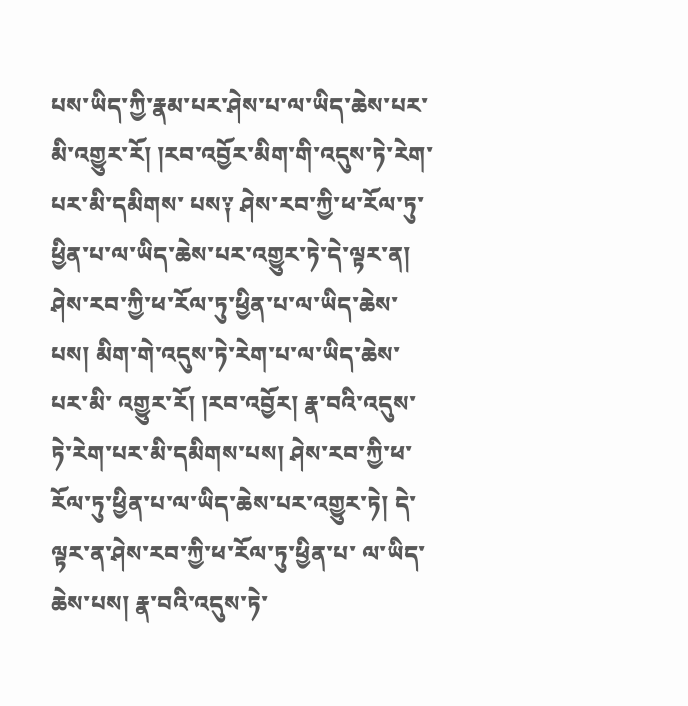པས་ཡིད་ཀྱི་རྣམ་པར་ཤེས་པ་ལ་ཡིད་ཆེས་པར་མི་འགྱུར་རོ། །རབ་འབྱོར་མིག་གི་འདུས་ཏེ་རེག་པར་མི་དམིགས་ པས༑ ཤེས་རབ་ཀྱི་ཕ་རོལ་ཏུ་ཕྱིན་པ་ལ་ཡིད་ཆེས་པར་འགྱུར་ཏེ་དེ་ལྟར་ན། ཤེས་རབ་ཀྱི་ཕ་རོལ་ཏུ་ཕྱིན་པ་ལ་ཡིད་ཆེས་པས། མིག་གེ་འདུས་ཏེ་རེག་པ་ལ་ཡིད་ཆེས་པར་མི་ འགྱུར་རོ། །རབ་འབྱོར། རྣ་བའི་འདུས་ཏེ་རེག་པར་མི་དམིགས་པས། ཤེས་རབ་ཀྱི་ཕ་རོལ་ཏུ་ཕྱིན་པ་ལ་ཡིད་ཆེས་པར་འགྱུར་ཏེ། དེ་ལྟར་ན་ཤེས་རབ་ཀྱི་ཕ་རོལ་ཏུ་ཕྱིན་པ་ ལ་ཡིད་ཆེས་པས། རྣ་བའི་འདུས་ཏེ་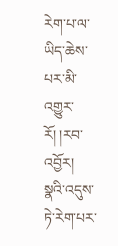རེག་པ་ལ་ཡིད་ཆེས་པར་མི་འགྱུར་རོ། །རབ་འབྱོར། སྣའི་འདུས་ཏེ་རེག་པར་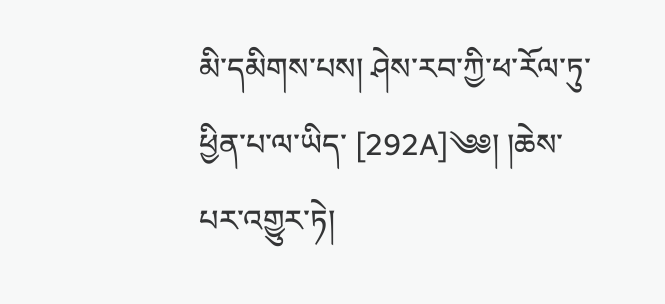མི་དམིགས་པས། ཤེས་རབ་ཀྱི་ཕ་རོལ་ཏུ་ཕྱིན་པ་ལ་ཡིད་ [292A]༄༅། །ཆེས་པར་འགྱུར་ཏེ།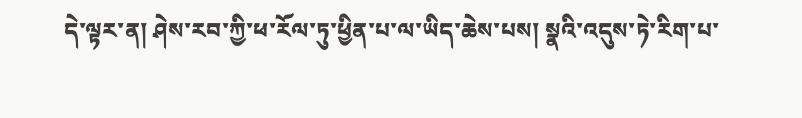དེ་ལྟར་ན། ཤེས་རབ་ཀྱི་ཕ་རོལ་ཏུ་ཕྱིན་པ་ལ་ཡིད་ཆེས་པས། སྣའི་འདུས་ཏེ་རིག་པ་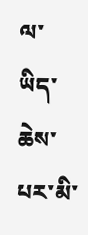ལ་ཡིད་ཆེས་པར་མི་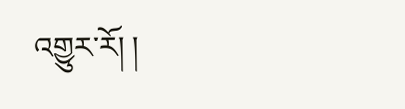འགྱུར་རོ། །